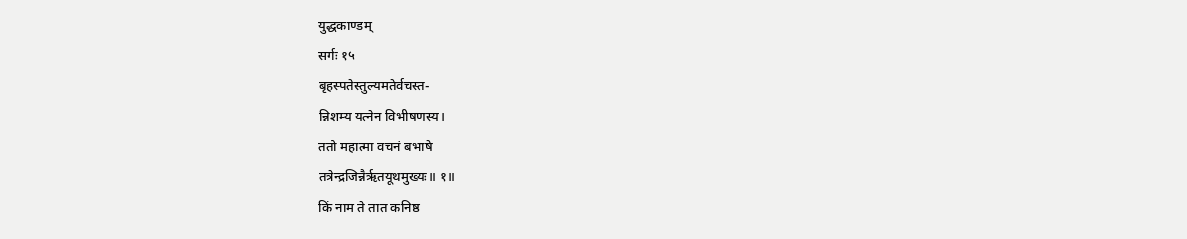युद्धकाण्डम्
सर्गः १५
बृहस्पतेस्तुल्यमतेर्वचस्त-
न्निशम्य यत्नेन विभीषणस्य।
ततो महात्मा वचनं बभाषे
तत्रेन्द्रजिन्नैर्ऋतयूथमुख्यः॥ १॥
किं नाम ते तात कनिष्ठ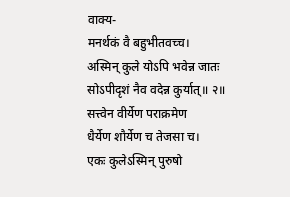वाक्य-
मनर्थकं वै बहुभीतवच्च।
अस्मिन् कुले योऽपि भवेन्न जातः
सोऽपीदृशं नैव वदेन्न कुर्यात्॥ २॥
सत्त्वेन वीर्येण पराक्रमेण
धैर्येण शौर्येण च तेजसा च।
एकः कुलेऽस्मिन् पुरुषो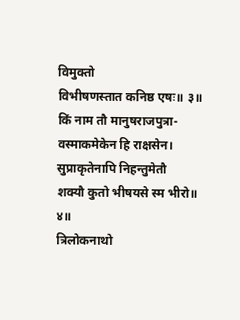विमुक्तो
विभीषणस्तात कनिष्ठ एषः॥ ३॥
किं नाम तौ मानुषराजपुत्रा-
वस्माकमेकेन हि राक्षसेन।
सुप्राकृतेनापि निहन्तुमेतौ
शक्यौ कुतो भीषयसे स्म भीरो॥ ४॥
त्रिलोकनाथो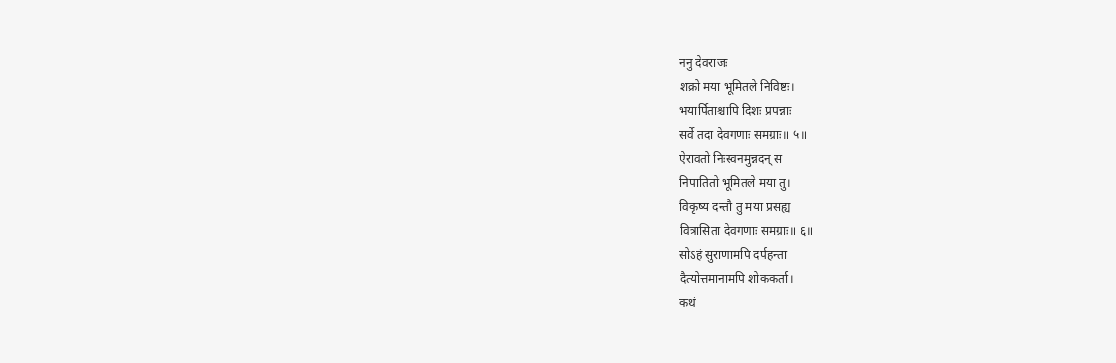ननु देवराजः
शक्रो मया भूमितले निविष्टः।
भयार्पिताश्चापि दिशः प्रपन्नाः
सर्वे तदा देवगणाः समग्राः॥ ५॥
ऐरावतो निःस्वनमुन्नदन् स
निपातितो भूमितले मया तु।
विकृष्य दन्तौ तु मया प्रसह्य
वित्रासिता देवगणाः समग्राः॥ ६॥
सोऽहं सुराणामपि दर्पहन्ता
दैत्योत्तमानामपि शोककर्ता।
कथं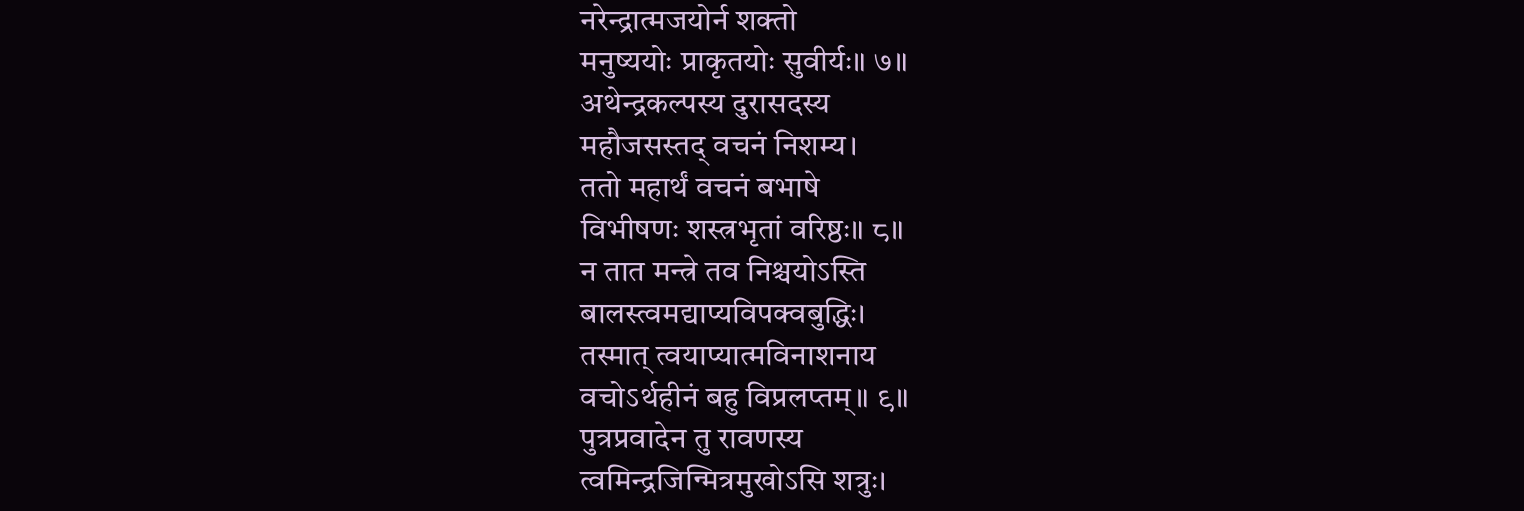नरेन्द्रात्मजयोर्न शक्तो
मनुष्ययोः प्राकृतयोः सुवीर्यः॥ ७॥
अथेन्द्रकल्पस्य दुरासदस्य
महौजसस्तद् वचनं निशम्य।
ततो महार्थं वचनं बभाषे
विभीषणः शस्त्रभृतां वरिष्ठः॥ ८॥
न तात मन्त्रे तव निश्चयोऽस्ति
बालस्त्वमद्याप्यविपक्वबुद्धिः।
तस्मात् त्वयाप्यात्मविनाशनाय
वचोऽर्थहीनं बहु विप्रलप्तम्॥ ९॥
पुत्रप्रवादेन तु रावणस्य
त्वमिन्द्रजिन्मित्रमुखोऽसि शत्रुः।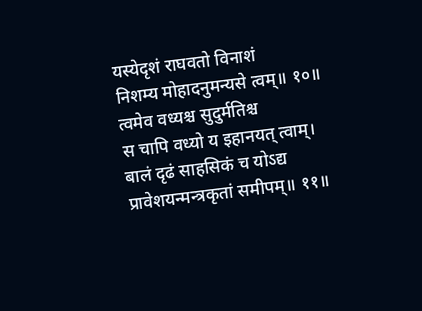यस्येदृशं राघवतो विनाशं
निशम्य मोहादनुमन्यसे त्वम्॥ १०॥
त्वमेव वध्यश्च सुदुर्मतिश्च
स चापि वध्यो य इहानयत् त्वाम्।
बालं दृढं साहसिकं च योऽद्य
प्रावेशयन्मन्त्रकृतां समीपम्॥ ११॥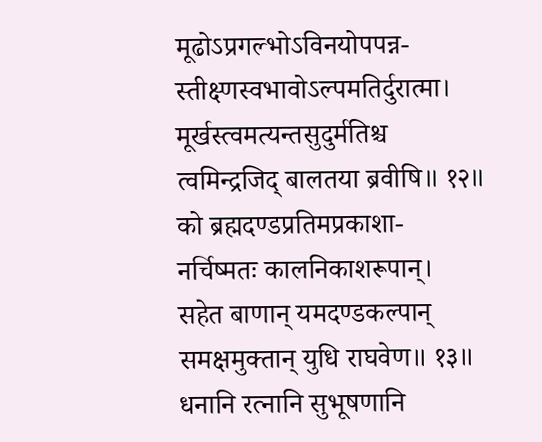मूढोऽप्रगल्भोऽविनयोपपन्न-
स्तीक्ष्णस्वभावोऽल्पमतिर्दुरात्मा।
मूर्खस्त्वमत्यन्तसुदुर्मतिश्च
त्वमिन्द्रजिद् बालतया ब्रवीषि॥ १२॥
को ब्रह्मदण्डप्रतिमप्रकाशा-
नर्चिष्मतः कालनिकाशरूपान्।
सहेत बाणान् यमदण्डकल्पान्
समक्षमुक्तान् युधि राघवेण॥ १३॥
धनानि रत्नानि सुभूषणानि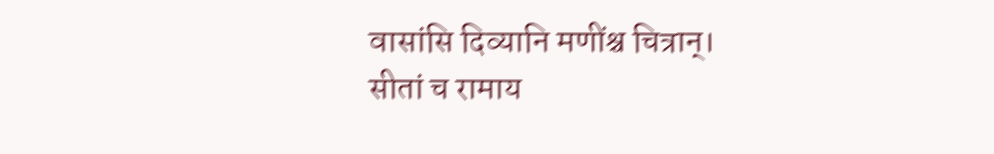वासांसि दिव्यानि मणींश्च चित्रान्।
सीतां च रामाय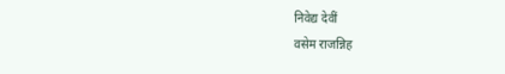निवेद्य देवीं
वसेम राजन्निह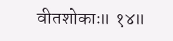वीतशोकाः॥ १४॥